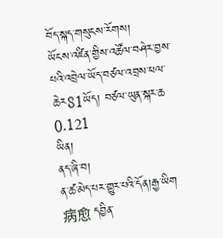བོད་སྐད་གསུངས་རོགས།
ཡོངས་འཛིན་གྱིས་འཚོལ་བཤེར་བྱས་པའི་འབྲེལ་ཡོད་བཙལ་འབྲས་ཕལ་ཆེར81ཡོད། བཙལ་ཡུན་སྐར་ཆ 0.121
ཡིན།
ནད་ཞི་བ།
ན་ཚ་མེད་པར་གྱུར་པའི་དོན།རྒྱ་ཡིག 病愈 དབྱིན་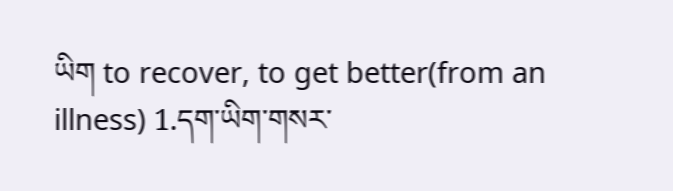ཡིག to recover, to get better(from an illness) 1.དག་ཡིག་གསར་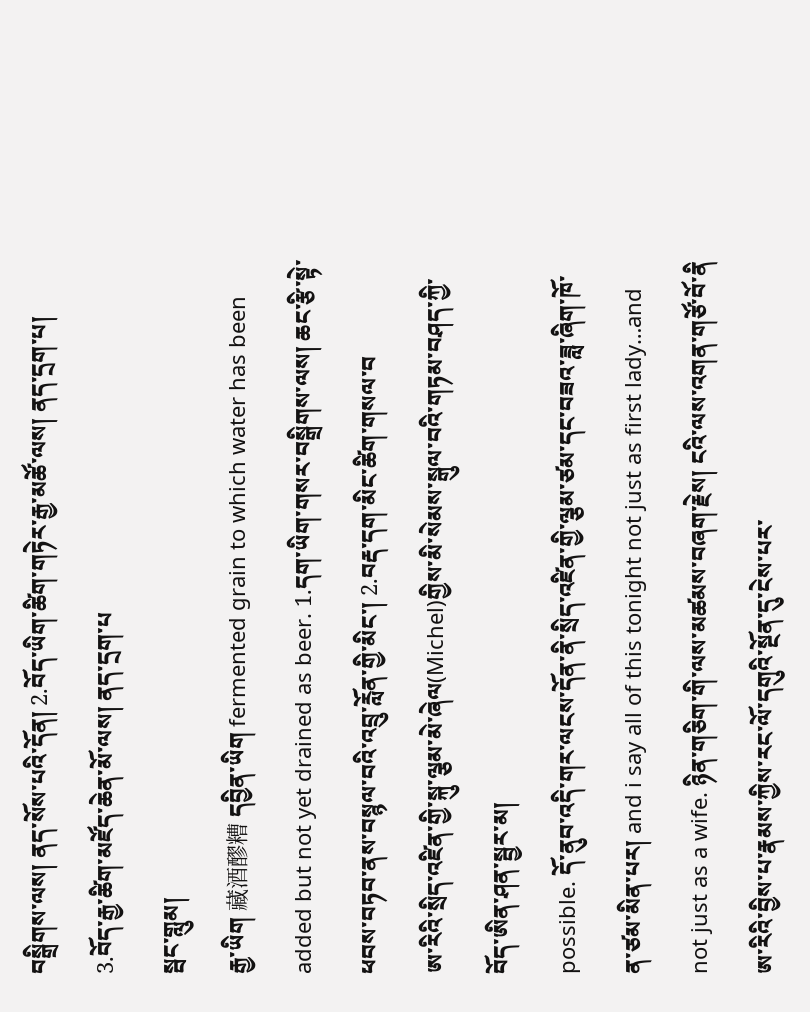བསྒྲིགས་ལས། ནད་སོས་པའི་དོན། 2.བོད་ཡིག་ཚིག་གཏེར་རྒྱ་མཚོ་ལས། ནད་དྲག་པ། 3.བོད་རྒྱ་ཚིག་མཛོད་ཆེན་མོ་ལས། ནད་དྲག་པ
སྦང་གླུམ།
རྒྱ་ཡིག 藏酒醪糟 དབྱིན་ཡིག fermented grain to which water has been added but not yet drained as beer. 1.དག་ཡིག་གསར་བསྒྲིགས་ལས། ཆང་རྩི་སྟེ་ཕབས་བཏབ་ནས་བསྙལ་བའི་འབྲུ་རློན་གྱི་མིང་། 2.བརྡ་དག་མིང་ཚིག་གསལ་བ
ཨ་རིའི་སྲིད་འཛིན་གྱི་སྐུ་ལྕམ་མེ་ཞེལ(Michel)གྱིས་མི་སེམས་སྒུལ་བའི་གཏམ་བཤད་ཀྱི་བོད་ཨིན་ཤན་སྦྱར་མ།
possible. དོ་ནུབ་འདི་གར་ལངས་དོན་ནི་སྲིད་འཛིན་གྱི་ལྕམ་ཙམ་དང་བཟའ་ཟླ་ཞིག་ཁོ་ན་ཙམ་མིན་པར། and i say all of this tonight not just as first lady…and not just as a wife. ཉིན་གཅིག་གི་ལས་མཚམས་བཞག་རྗེས། ངའི་ལས་འགན་གཙོ་བོ་ནི
ཨ་རིའི་བྱིས་པ་རྣམས་ཀྱིས་རང་ལོ་དགུའི་སྔོན་དུ་ངེས་པར་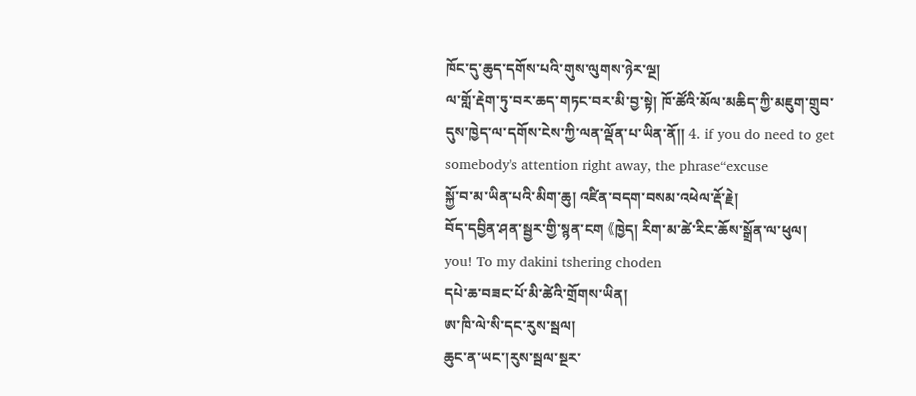ཁོང་དུ་ཆུད་དགོས་པའི་གུས་ལུགས་ཉེར་ལྔ།
ལ་གློ་རྡེག་ཏུ་བར་ཆད་གཏང་བར་མི་བྱ་སྟེ། ཁོ་ཚོའི་མོལ་མཆིད་ཀྱི་མཇུག་གྲུབ་དུས་ཁྱེད་ལ་དགོས་ངེས་ཀྱི་ལན་ལྡོན་པ་ཡིན་ནོ།། 4. if you do need to get somebody's attention right away, the phrase“excuse
སྐྱོ་བ་མ་ཡིན་པའི་མིག་ཆུ། འཛིན་བདག་བསམ་འཕེལ་རྡོ་རྗེ།
བོད་དབྱིན་ཤན་སྦྱར་གྱི་སྙན་ངག 《ཁྱེད། རིག་མ་ཚེ་རིང་ཆོས་སྒྲོན་ལ་ཕུལ། you! To my dakini tshering choden
དཔེ་ཆ་བཟང་པོ་མི་ཚེའི་གྲོགས་ཡིན།
ཨ་ཁི་ལེ་སི་དང་རུས་སྦལ།
ཆུང་ན་ཡང་།རུས་སྦལ་སྔར་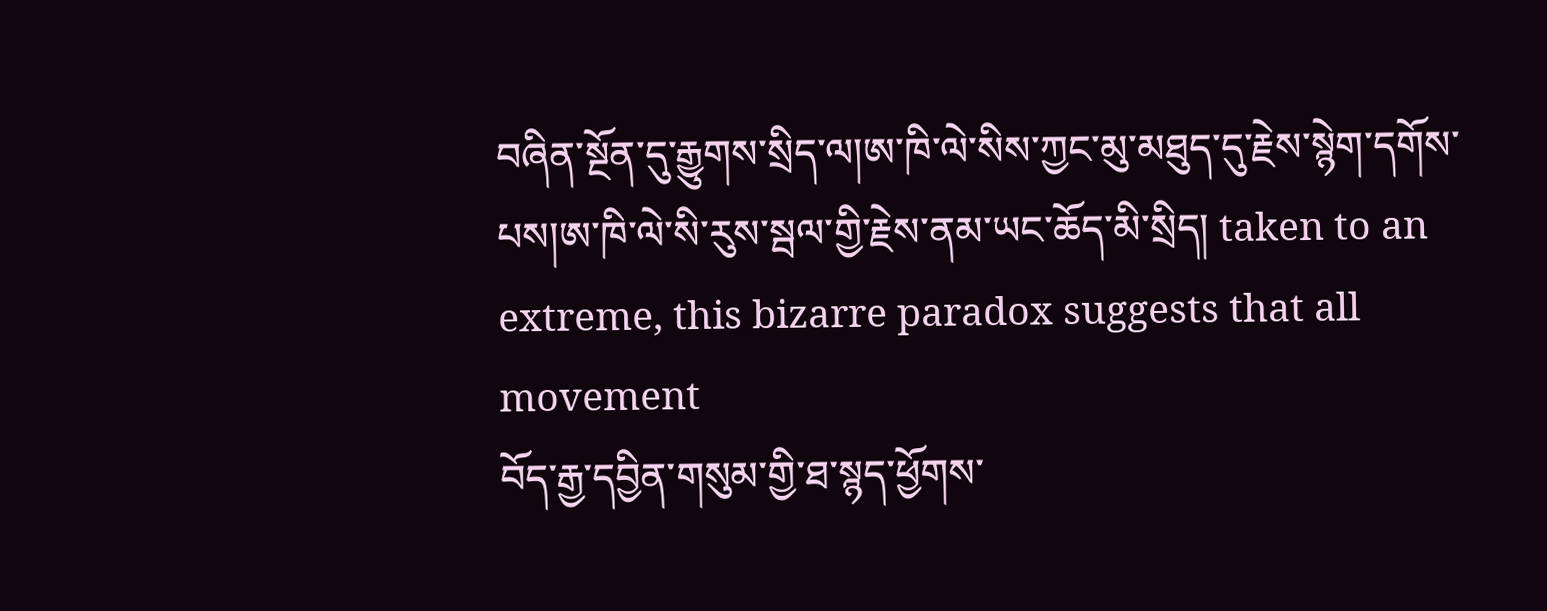བཞིན་སྔོན་དུ་རྒྱུགས་སྲིད་ལ།ཨ་ཁི་ལེ་སིས་ཀྱང་མུ་མཐུད་དུ་རྗེས་སྙེག་དགོས་པས།ཨ་ཁི་ལེ་སི་རུས་སྦལ་གྱི་རྗེས་ནམ་ཡང་ཆོད་མི་སྲིད། taken to an extreme, this bizarre paradox suggests that all movement
བོད་རྒྱ་དབྱིན་གསུམ་གྱི་ཐ་སྙད་ཕྱོགས་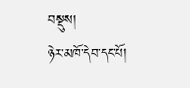བསྡུས།
ཉེར་མཁོ་དེབ་དང་པོ།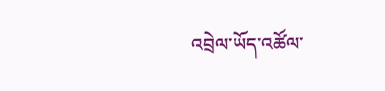འབྲེལ་ཡོད་འཚོལ་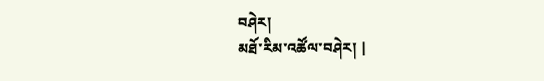བཤེར།
མཐོ་རིམ་འཚོལ་བཤེར། |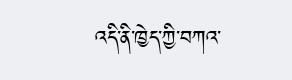འདི་ནི་ཁྱེད་ཀྱི་བཀའ་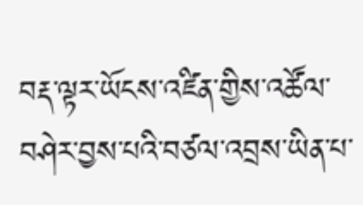བརྡ་ལྟར་ཡོངས་འཛིན་གྱིས་འཚོལ་བཤེར་བྱས་པའི་བཙལ་འབྲས་ཡིན་པ་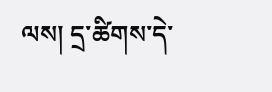ལས། དྲ་ཚིགས་དེ་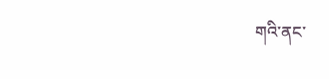གའི་ནང་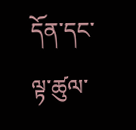དོན་དང་ལྟ་ཚུལ་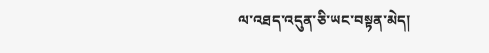ལ་འཐད་འདུན་ཅི་ཡང་བསྟན་མེད།